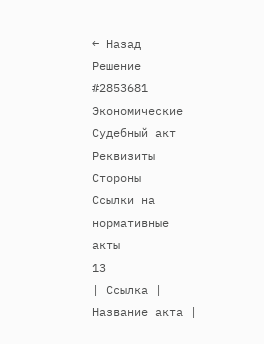← Назад
Решение #2853681 Экономические
Судебный акт
Реквизиты
Стороны
Ссылки на нормативные акты
13
| Ссылка | Название акта |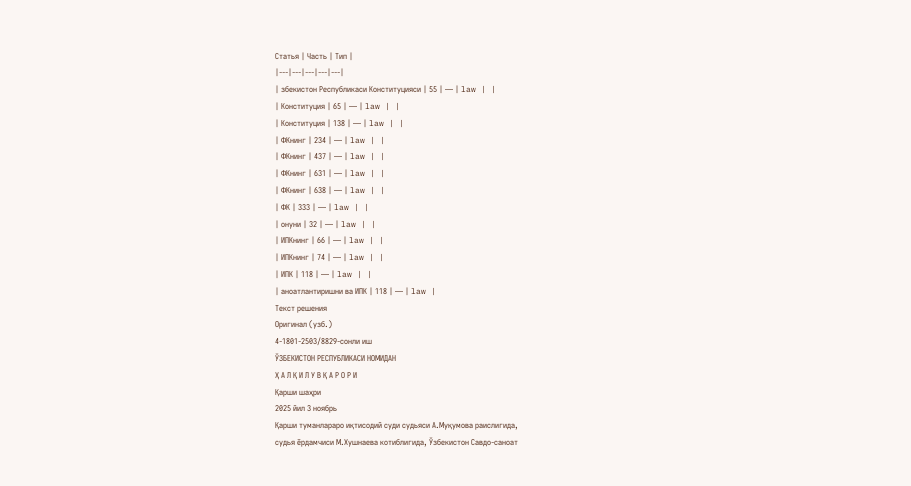Статья | Часть | Тип |
|---|---|---|---|---|
| збекистон Республикаси Конституцияси | 55 | — | law | |
| Конституция | 65 | — | law | |
| Конституция | 138 | — | law | |
| ФКнинг | 234 | — | law | |
| ФКнинг | 437 | — | law | |
| ФКнинг | 631 | — | law | |
| ФКнинг | 638 | — | law | |
| ФК | 333 | — | law | |
| онуни | 32 | — | law | |
| ИПКнинг | 66 | — | law | |
| ИПКнинг | 74 | — | law | |
| ИПК | 118 | — | law | |
| аноатлантиришни ва ИПК | 118 | — | law |
Текст решения
Оригинал (узб.)
4-1801-2503/8829-сонли иш
ЎЗБЕКИСТОН РЕСПУБЛИКАСИ НОМИДАН
Ҳ А Л Қ И Л У В Қ А Р О Р И
Қарши шаҳри
2025 йил 3 ноябрь
Қарши туманлараро иқтисодий суди судьяси А.Муқумова раислигида,
судья ёрдамчиси М.Хушнаева котиблигида, Ўзбекистон Савдо-саноат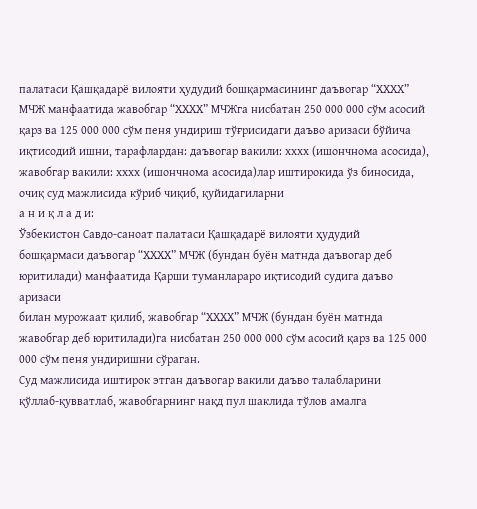палатаси Қашқадарё вилояти ҳудудий бошқармасининг даъвогар “ХХХХ”
МЧЖ манфаатида жавобгар “ХХХХ” МЧЖга нисбатан 250 000 000 сўм асосий
қарз ва 125 000 000 сўм пеня ундириш тўғрисидаги даъво аризаси бўйича
иқтисодий ишни, тарафлардан: даъвогар вакили: хххх (ишончнома асосида),
жавобгар вакили: хххх (ишончнома асосида)лар иштирокида ўз биносида,
очиқ суд мажлисида кўриб чиқиб, қуйидагиларни
а н и қ л а д и:
Ўзбекистон Савдо-саноат палатаси Қашқадарё вилояти ҳудудий
бошқармаси даъвогар “ХХХХ” МЧЖ (бундан буён матнда даъвогар деб
юритилади) манфаатида Қарши туманлараро иқтисодий судига даъво аризаси
билан мурожаат қилиб, жавобгар “ХХХХ” МЧЖ (бундан буён матнда
жавобгар деб юритилади)га нисбатан 250 000 000 сўм асосий қарз ва 125 000
000 сўм пеня ундиришни сўраган.
Суд мажлисида иштирок этган даъвогар вакили даъво талабларини
қўллаб-қувватлаб, жавобгарнинг нақд пул шаклида тўлов амалга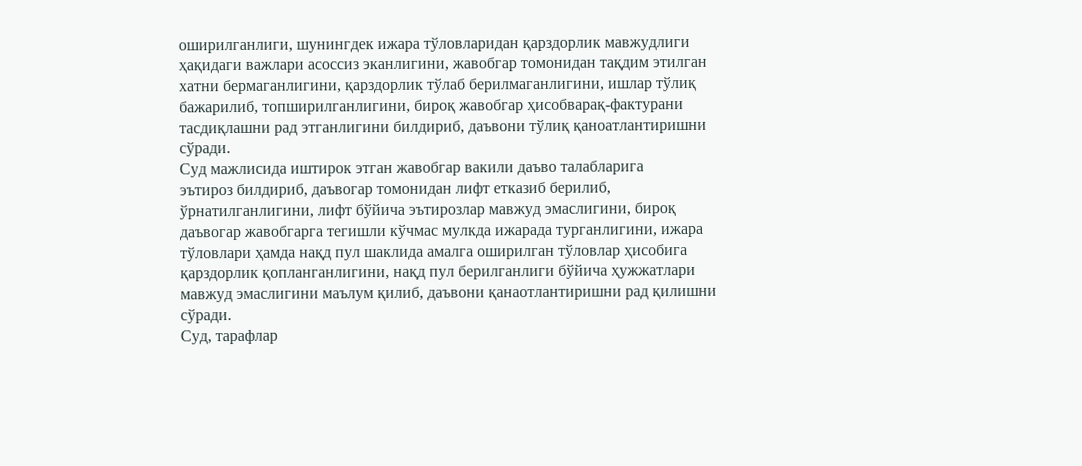оширилганлиги, шунингдек ижара тўловларидан қарздорлик мавжудлиги
ҳақидаги важлари асоссиз эканлигини, жавобгар томонидан тақдим этилган
хатни бермаганлигини, қарздорлик тўлаб берилмаганлигини, ишлар тўлиқ
бажарилиб, топширилганлигини, бироқ жавобгар ҳисобварақ-фактурани
тасдиқлашни рад этганлигини билдириб, даъвони тўлиқ қаноатлантиришни
сўради.
Суд мажлисида иштирок этган жавобгар вакили даъво талабларига
эътироз билдириб, даъвогар томонидан лифт етказиб берилиб,
ўрнатилганлигини, лифт бўйича эътирозлар мавжуд эмаслигини, бироқ
даъвогар жавобгарга тегишли кўчмас мулкда ижарада турганлигини, ижара
тўловлари ҳамда нақд пул шаклида амалга оширилган тўловлар ҳисобига
қарздорлик қопланганлигини, нақд пул берилганлиги бўйича ҳужжатлари
мавжуд эмаслигини маълум қилиб, даъвони қанаотлантиришни рад қилишни
сўради.
Суд, тарафлар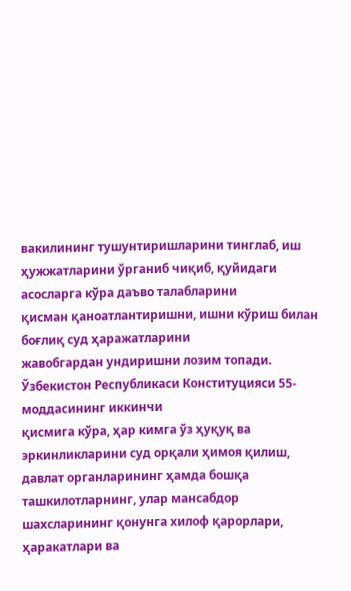вакилининг тушунтиришларини тинглаб, иш
ҳужжатларини ўрганиб чиқиб, қуйидаги асосларга кўра даъво талабларини
қисман қаноатлантиришни, ишни кўриш билан боғлиқ суд ҳаражатларини
жавобгардан ундиришни лозим топади.
Ўзбекистон Республикаси Конституцияси 55-моддасининг иккинчи
қисмига кўра, ҳар кимга ўз ҳуқуқ ва эркинликларини суд орқали ҳимоя қилиш,
давлат органларининг ҳамда бошқа ташкилотларнинг, улар мансабдор
шахсларининг қонунга хилоф қарорлари, ҳаракатлари ва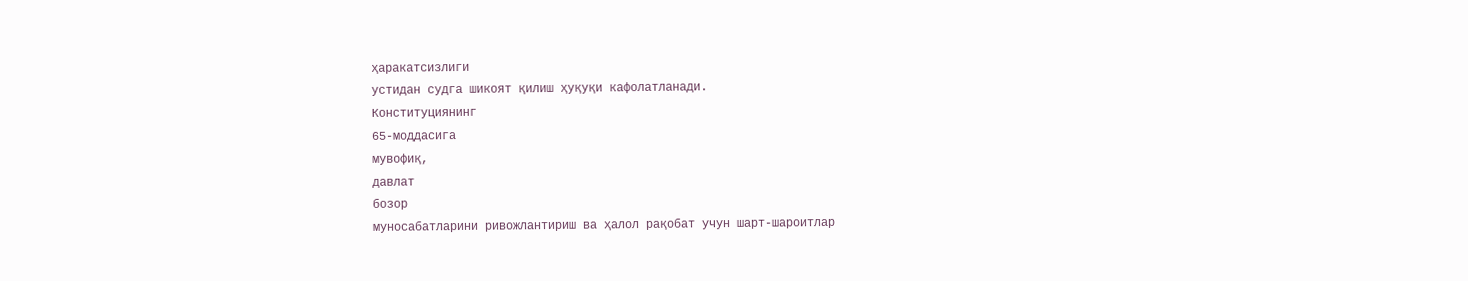ҳаракатсизлиги
устидан судга шикоят қилиш ҳуқуқи кафолатланади.
Конституциянинг
65-моддасига
мувофиқ,
давлат
бозор
муносабатларини ривожлантириш ва ҳалол рақобат учун шарт-шароитлар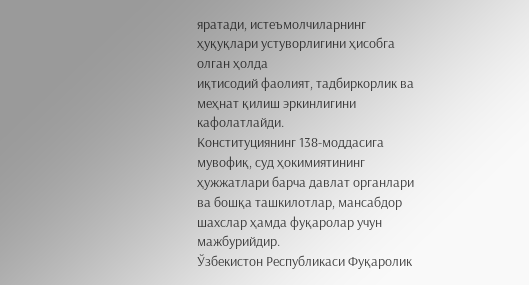яратади, истеъмолчиларнинг ҳуқуқлари устуворлигини ҳисобга олган ҳолда
иқтисодий фаолият, тадбиркорлик ва меҳнат қилиш эркинлигини
кафолатлайди.
Конституциянинг 138-моддасига мувофиқ, суд ҳокимиятининг
ҳужжатлари барча давлат органлари ва бошқа ташкилотлар, мансабдор
шахслар ҳамда фуқаролар учун мажбурийдир.
Ўзбекистон Республикаси Фуқаролик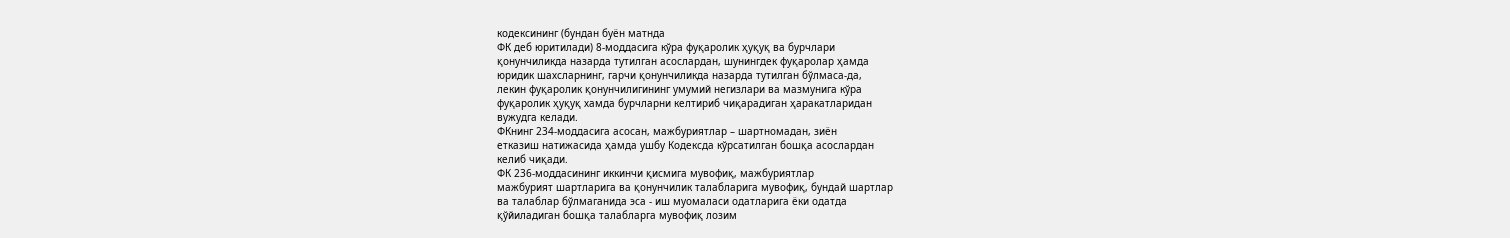кодексининг (бундан буён матнда
ФК деб юритилади) 8-моддасига кўра фуқаролик ҳуқуқ ва бурчлари
қонунчиликда назарда тутилган асослардан, шунингдек фуқаролар ҳамда
юридик шахсларнинг, гарчи қонунчиликда назарда тутилган бўлмаса-да,
лекин фуқаролик қонунчилигининг умумий негизлари ва мазмунига кўра
фуқаролик ҳуқуқ хамда бурчларни келтириб чиқарадиган ҳаракатларидан
вужудга келади.
ФКнинг 234-моддасига асосан, мажбуриятлар – шартномадан, зиён
етказиш натижасида ҳамда ушбу Кодексда кўрсатилган бошқа асослардан
келиб чиқади.
ФК 236-моддасининг иккинчи қисмига мувофиқ, мажбуриятлар
мажбурият шартларига ва қонунчилик талабларига мувофиқ, бундай шартлар
ва талаблар бўлмаганида эса - иш муомаласи одатларига ёки одатда
қўйиладиган бошқа талабларга мувофиқ лозим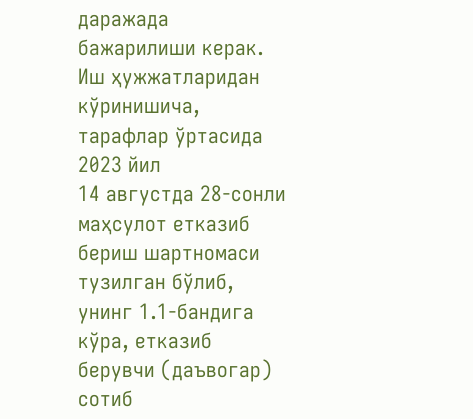даражада бажарилиши керак.
Иш ҳужжатларидан кўринишича, тарафлар ўртасида 2023 йил
14 августда 28-сонли маҳсулот етказиб бериш шартномаси тузилган бўлиб,
унинг 1.1-бандига кўра, етказиб берувчи (даъвогар) сотиб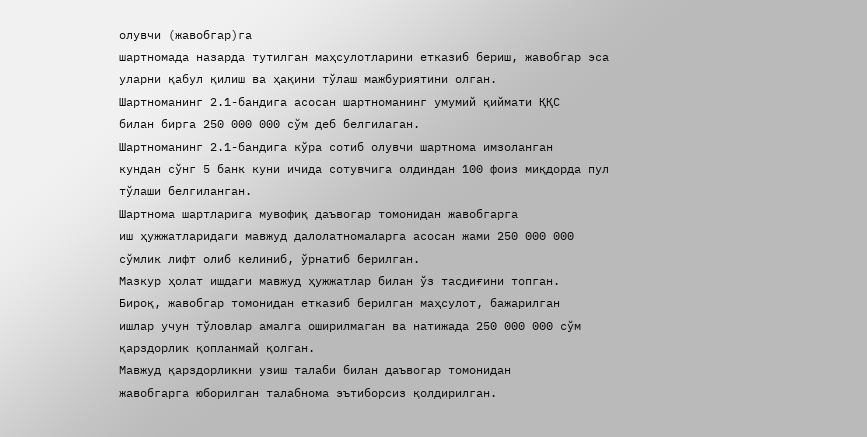олувчи (жавобгар)га
шартномада назарда тутилган маҳсулотларини етказиб бериш, жавобгар эса
уларни қабул қилиш ва ҳақини тўлаш мажбуриятини олган.
Шартноманинг 2.1-бандига асосан шартноманинг умумий қиймати ҚҚС
билан бирга 250 000 000 сўм деб белгилаган.
Шартноманинг 2.1-бандига кўра сотиб олувчи шартнома имзоланган
кундан сўнг 5 банк куни ичида сотувчига олдиндан 100 фоиз миқдорда пул
тўлаши белгиланган.
Шартнома шартларига мувофиқ даъвогар томонидан жавобгарга
иш ҳужжатларидаги мавжуд далолатномаларга асосан жами 250 000 000
сўмлик лифт олиб келиниб, ўрнатиб берилган.
Мазкур ҳолат ишдаги мавжуд ҳужжатлар билан ўз тасдиғини топган.
Бироқ, жавобгар томонидан етказиб берилган маҳсулот, бажарилган
ишлар учун тўловлар амалга оширилмаган ва натижада 250 000 000 сўм
қарздорлик қопланмай қолган.
Мавжуд қарздорликни узиш талаби билан даъвогар томонидан
жавобгарга юборилган талабнома эътиборсиз қолдирилган.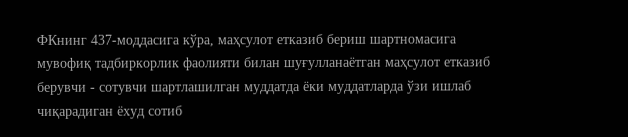ФКнинг 437-моддасига кўра, маҳсулот етказиб бериш шартномасига
мувофиқ тадбиркорлик фаолияти билан шуғулланаётган маҳсулот етказиб
берувчи - сотувчи шартлашилган муддатда ёки муддатларда ўзи ишлаб
чиқарадиган ёхуд сотиб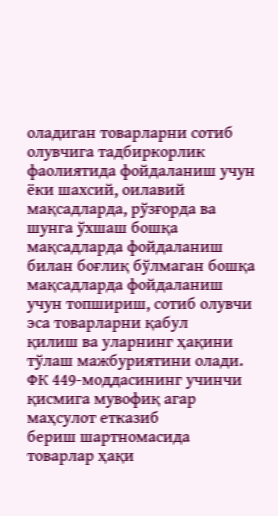оладиган товарларни сотиб олувчига тадбиркорлик
фаолиятида фойдаланиш учун ёки шахсий, оилавий мақсадларда, рўзғорда ва
шунга ўхшаш бошқа мақсадларда фойдаланиш билан боғлиқ бўлмаган бошқа
мақсадларда фойдаланиш учун топшириш, сотиб олувчи эса товарларни қабул
қилиш ва уларнинг ҳақини тўлаш мажбуриятини олади.
ФК 449-моддасининг учинчи қисмига мувофиқ агар маҳсулот етказиб
бериш шартномасида товарлар ҳақи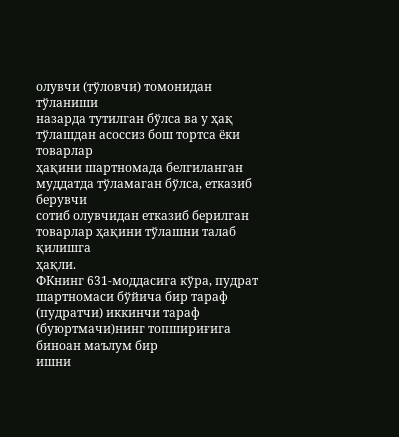олувчи (тўловчи) томонидан тўланиши
назарда тутилган бўлса ва у ҳақ тўлашдан асоссиз бош тортса ёки товарлар
ҳақини шартномада белгиланган муддатда тўламаган бўлса, етказиб берувчи
сотиб олувчидан етказиб берилган товарлар ҳақини тўлашни талаб қилишга
ҳақли.
ФКнинг 631-моддасига кўра, пудрат шартномаси бўйича бир тараф
(пудратчи) иккинчи тараф (буюртмачи)нинг топшириғига биноан маълум бир
ишни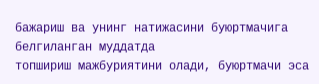бажариш ва унинг натижасини буюртмачига белгиланган муддатда
топшириш мажбуриятини олади, буюртмачи эса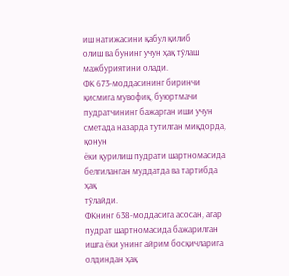иш натижасини қабул қилиб
олиш ва бунинг учун ҳақ тўлаш мажбуриятини олади.
ФК 673-моддасининг биринчи қисмига мувофиқ, буюртмачи
пудратчининг бажарган иши учун сметада назарда тутилган миқдорда, қонун
ёки қурилиш пудрати шартномасида белгиланган муддатда ва тартибда ҳақ
тўлайди.
ФКнинг 638-моддасига асосан, агар пудрат шартномасида бажарилган
ишга ёки унинг айрим босқичларига олдиндан ҳақ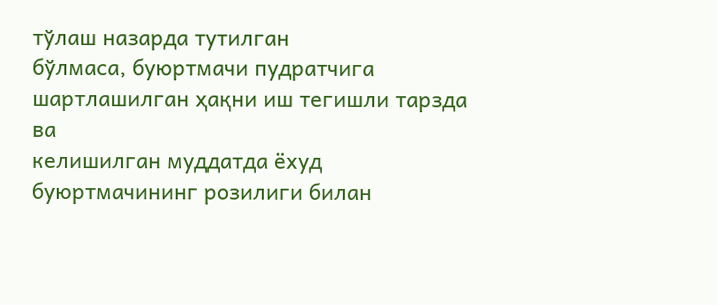тўлаш назарда тутилган
бўлмаса, буюртмачи пудратчига шартлашилган ҳақни иш тегишли тарзда ва
келишилган муддатда ёхуд буюртмачининг розилиги билан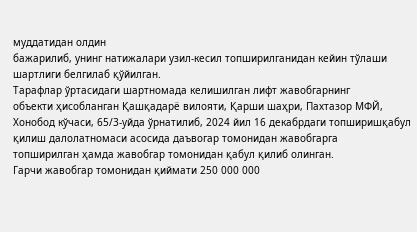муддатидан олдин
бажарилиб, унинг натижалари узил-кесил топширилганидан кейин тўлаши
шартлиги белгилаб қўйилган.
Тарафлар ўртасидаги шартномада келишилган лифт жавобгарнинг
объекти ҳисобланган Қашқадарё вилояти, Қарши шаҳри, Пахтазор МФЙ,
Хонобод кўчаси, 65/3-уйда ўрнатилиб, 2024 йил 16 декабрдаги топширишқабул қилиш далолатномаси асосида даъвогар томонидан жавобгарга
топширилган ҳамда жавобгар томонидан қабул қилиб олинган.
Гарчи жавобгар томонидан қиймати 250 000 000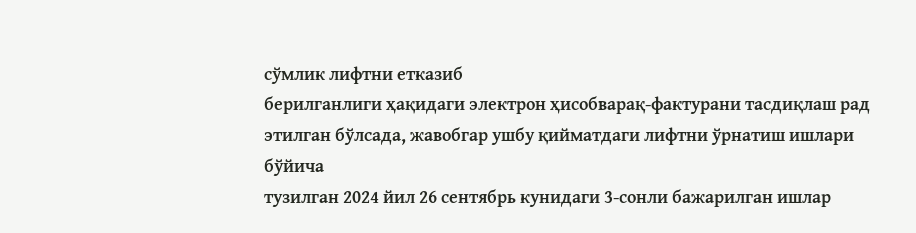сўмлик лифтни етказиб
берилганлиги ҳақидаги электрон ҳисобварақ-фактурани тасдиқлаш рад
этилган бўлсада, жавобгар ушбу қийматдаги лифтни ўрнатиш ишлари бўйича
тузилган 2024 йил 26 сентябрь кунидаги 3-сонли бажарилган ишлар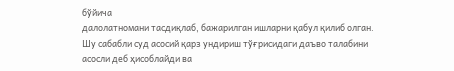бўйича
далолатномани тасдиқлаб, бажарилган ишларни қабул қилиб олган.
Шу сабабли суд асосий қарз ундириш тўғрисидаги даъво талабини
асосли деб ҳисоблайди ва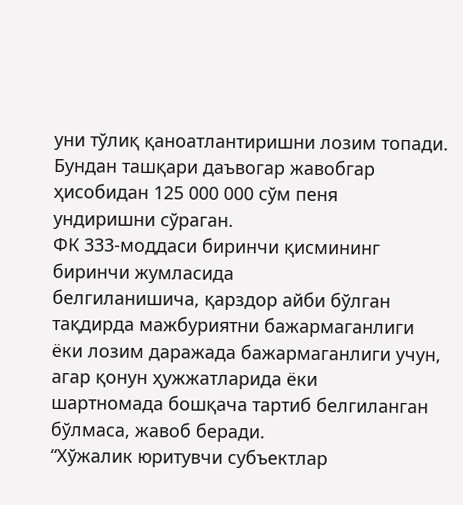уни тўлиқ қаноатлантиришни лозим топади.
Бундан ташқари даъвогар жавобгар ҳисобидан 125 000 000 сўм пеня
ундиришни сўраган.
ФК 333-моддаси биринчи қисмининг биринчи жумласида
белгиланишича, қарздор айби бўлган тақдирда мажбуриятни бажармаганлиги
ёки лозим даражада бажармаганлиги учун, агар қонун ҳужжатларида ёки
шартномада бошқача тартиб белгиланган бўлмаса, жавоб беради.
“Хўжалик юритувчи субъектлар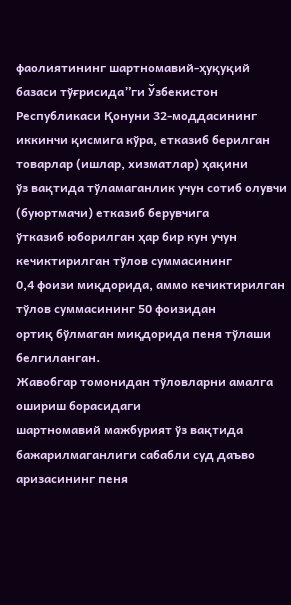фаолиятининг шартномавий-ҳуқуқий
базаси тўғрисида”ги Ўзбекистон Республикаси Қонуни 32-моддасининг
иккинчи қисмига кўра, етказиб берилган товарлар (ишлар, хизматлар) ҳақини
ўз вақтида тўламаганлик учун сотиб олувчи (буюртмачи) етказиб берувчига
ўтказиб юборилган ҳар бир кун учун кечиктирилган тўлов суммасининг
0,4 фоизи миқдорида, аммо кечиктирилган тўлов суммасининг 50 фоизидан
ортиқ бўлмаган миқдорида пеня тўлаши белгиланган.
Жавобгар томонидан тўловларни амалга ошириш борасидаги
шартномавий мажбурият ўз вақтида бажарилмаганлиги сабабли суд даъво
аризасининг пеня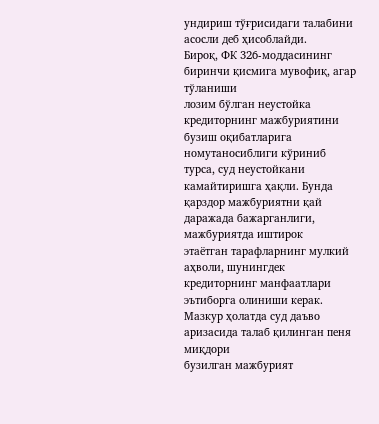ундириш тўғрисидаги талабини асосли деб ҳисоблайди.
Бироқ, ФК 326-моддасининг биринчи қисмига мувофиқ, агар тўланиши
лозим бўлган неустойка кредиторнинг мажбуриятини бузиш оқибатларига
номутаносиблиги кўриниб турса, суд неустойкани камайтиришга ҳақли. Бунда
қарздор мажбуриятни қай даражада бажарганлиги, мажбуриятда иштирок
этаётган тарафларнинг мулкий аҳволи, шунингдек кредиторнинг манфаатлари
эътиборга олиниши керак.
Мазкур ҳолатда суд даъво аризасида талаб қилинган пеня миқдори
бузилган мажбурият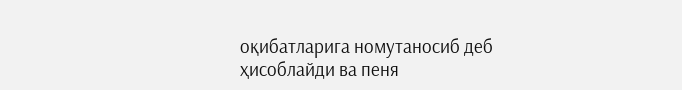оқибатларига номутаносиб деб ҳисоблайди ва пеня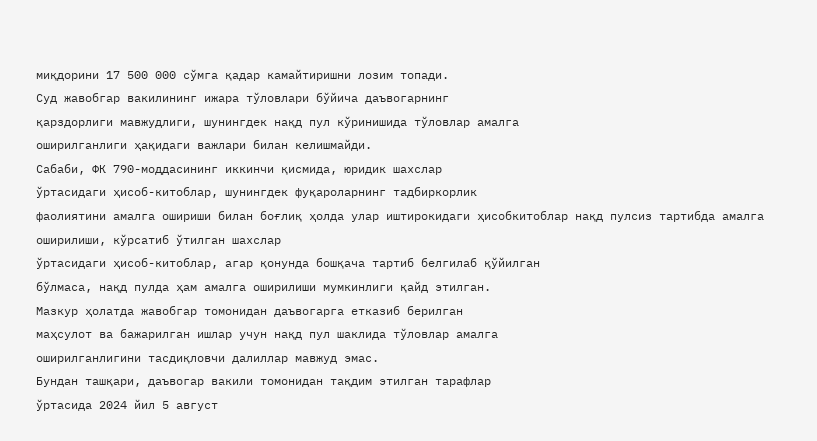миқдорини 17 500 000 сўмга қадар камайтиришни лозим топади.
Суд жавобгар вакилининг ижара тўловлари бўйича даъвогарнинг
қарздорлиги мавжудлиги, шунингдек нақд пул кўринишида тўловлар амалга
оширилганлиги ҳақидаги важлари билан келишмайди.
Сабаби, ФК 790-моддасининг иккинчи қисмида, юридик шахслар
ўртасидаги ҳисоб-китоблар, шунингдек фуқароларнинг тадбиркорлик
фаолиятини амалга ошириши билан боғлиқ ҳолда улар иштирокидаги ҳисобкитоблар нақд пулсиз тартибда амалга оширилиши, кўрсатиб ўтилган шахслар
ўртасидаги ҳисоб-китоблар, агар қонунда бошқача тартиб белгилаб қўйилган
бўлмаса, нақд пулда ҳам амалга оширилиши мумкинлиги қайд этилган.
Мазкур ҳолатда жавобгар томонидан даъвогарга етказиб берилган
маҳсулот ва бажарилган ишлар учун нақд пул шаклида тўловлар амалга
оширилганлигини тасдиқловчи далиллар мавжуд эмас.
Бундан ташқари, даъвогар вакили томонидан тақдим этилган тарафлар
ўртасида 2024 йил 5 август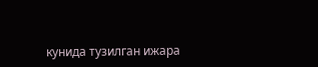кунида тузилган ижара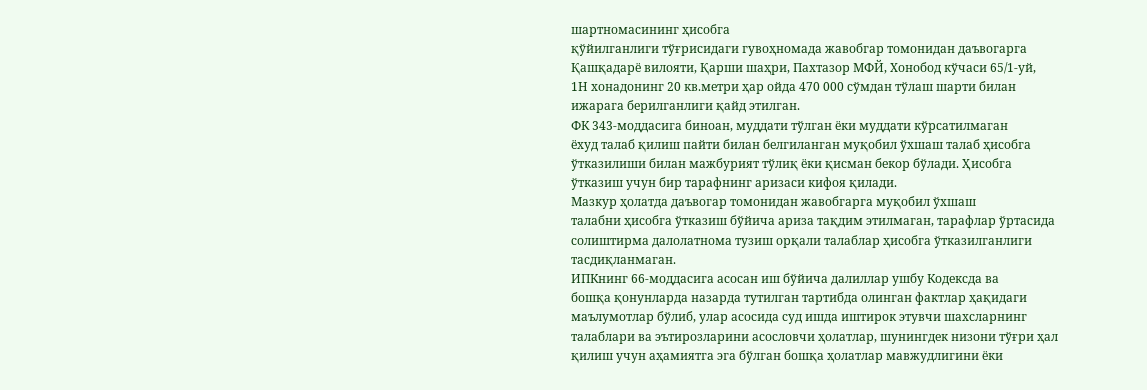шартномасининг ҳисобга
қўйилганлиги тўғрисидаги гувоҳномада жавобгар томонидан даъвогарга
Қашқадарё вилояти, Қарши шаҳри, Пахтазор МФЙ, Хонобод кўчаси 65/1-уй,
1Н хонадонинг 20 кв.метри ҳар ойда 470 000 сўмдан тўлаш шарти билан
ижарага берилганлиги қайд этилган.
ФК 343-моддасига биноан, муддати тўлган ёки муддати кўрсатилмаган
ёхуд талаб қилиш пайти билан белгиланган муқобил ўхшаш талаб ҳисобга
ўтказилиши билан мажбурият тўлиқ ёки қисман бекор бўлади. Ҳисобга
ўтказиш учун бир тарафнинг аризаси кифоя қилади.
Мазкур ҳолатда даъвогар томонидан жавобгарга муқобил ўхшаш
талабни ҳисобга ўтказиш бўйича ариза тақдим этилмаган, тарафлар ўртасида
солиштирма далолатнома тузиш орқали талаблар ҳисобга ўтказилганлиги
тасдиқланмаган.
ИПКнинг 66-моддасига асосан иш бўйича далиллар ушбу Кодексда ва
бошқа қонунларда назарда тутилган тартибда олинган фактлар ҳақидаги
маълумотлар бўлиб, улар асосида суд ишда иштирок этувчи шахсларнинг
талаблари ва эътирозларини асословчи ҳолатлар, шунингдек низони тўғри ҳал
қилиш учун аҳамиятга эга бўлган бошқа ҳолатлар мавжудлигини ёки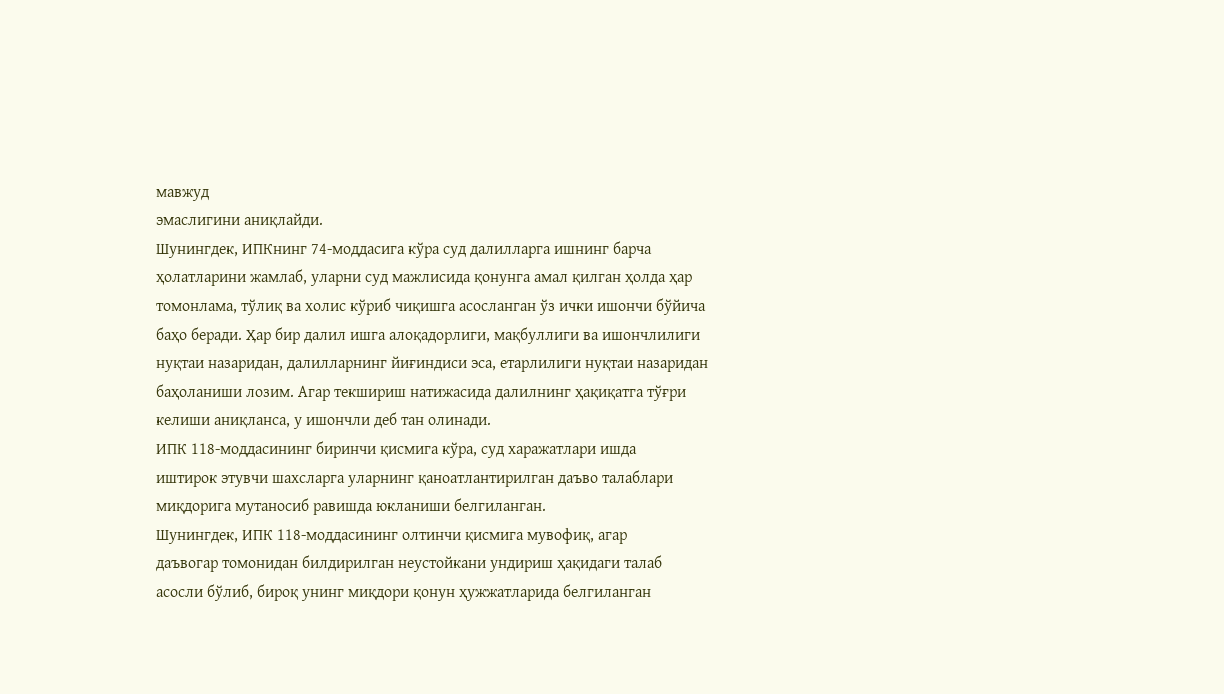мавжуд
эмаслигини аниқлайди.
Шунингдек, ИПКнинг 74-моддасига кўра суд далилларга ишнинг барча
ҳолатларини жамлаб, уларни суд мажлисида қонунга амал қилган ҳолда ҳар
томонлама, тўлиқ ва холис кўриб чиқишга асосланган ўз ички ишончи бўйича
баҳо беради. Ҳар бир далил ишга алоқадорлиги, мақбуллиги ва ишончлилиги
нуқтаи назаридан, далилларнинг йиғиндиси эса, етарлилиги нуқтаи назаридан
баҳоланиши лозим. Агар текшириш натижасида далилнинг ҳақиқатга тўғри
келиши аниқланса, у ишончли деб тан олинади.
ИПК 118-моддасининг биринчи қисмига кўра, суд харажатлари ишда
иштирок этувчи шахсларга уларнинг қаноатлантирилган даъво талаблари
миқдорига мутаносиб равишда юкланиши белгиланган.
Шунингдек, ИПК 118-моддасининг олтинчи қисмига мувофиқ, агар
даъвогар томонидан билдирилган неустойкани ундириш ҳақидаги талаб
асосли бўлиб, бироқ унинг миқдори қонун ҳужжатларида белгиланган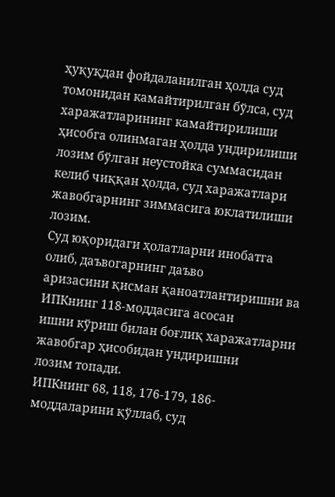ҳуқуқдан фойдаланилган ҳолда суд томонидан камайтирилган бўлса, суд
харажатларининг камайтирилиши ҳисобга олинмаган ҳолда ундирилиши
лозим бўлган неустойка суммасидан келиб чиққан ҳолда, суд харажатлари
жавобгарнинг зиммасига юклатилиши лозим.
Суд юқоридаги ҳолатларни инобатга олиб, даъвогарнинг даъво
аризасини қисман қаноатлантиришни ва ИПКнинг 118-моддасига асосан
ишни кўриш билан боғлиқ харажатларни жавобгар ҳисобидан ундиришни
лозим топади.
ИПКнинг 68, 118, 176-179, 186-моддаларини қўллаб, суд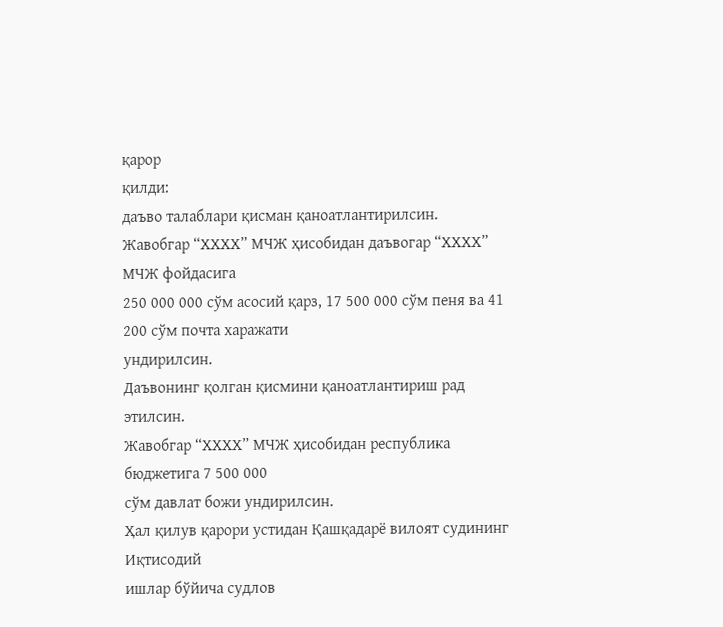қарор
қилди:
даъво талаблари қисман қаноатлантирилсин.
Жавобгар “ХХХХ” МЧЖ ҳисобидан даъвогар “ХХХХ” МЧЖ фойдасига
250 000 000 сўм асосий қарз, 17 500 000 сўм пеня ва 41 200 сўм почта харажати
ундирилсин.
Даъвонинг қолган қисмини қаноатлантириш рад этилсин.
Жавобгар “ХХХХ” МЧЖ ҳисобидан республика бюджетига 7 500 000
сўм давлат божи ундирилсин.
Ҳал қилув қарори устидан Қашқадарё вилоят судининг Иқтисодий
ишлар бўйича судлов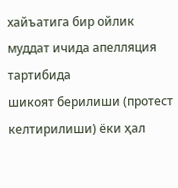хайъатига бир ойлик муддат ичида апелляция тартибида
шикоят берилиши (протест келтирилиши) ёки ҳал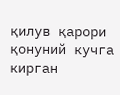қилув қарори қонуний кучга
кирган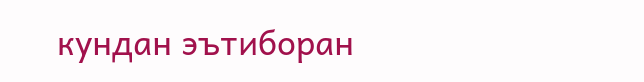кундан эътиборан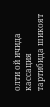олти ой ичида кассация тартибида шикоят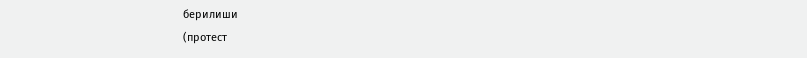берилиши
(протест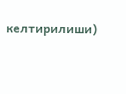келтирилиши)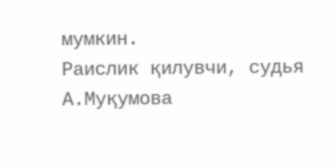мумкин.
Раислик қилувчи, судья
А.Муқумова